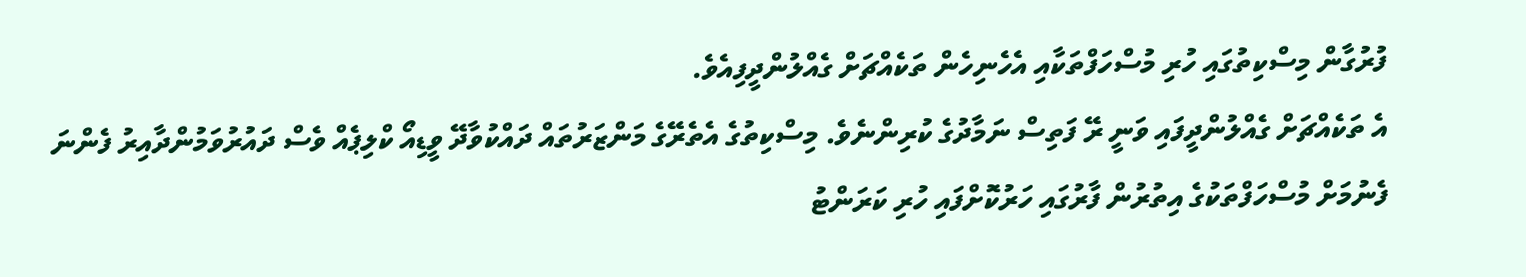ފުރުގާން މިސްކިތުގައި ހުރި މުސްހަފްތަކާއި އެހެނިހެން ތަކެއްޗަށް ގެއްލުންދީފިއެވެ.
އެ ތަކެއްޗަށް ގެއްލުންދީފައި ވަނީ ރޭ ފަތިސް ނަމާދުގެ ކުރިންނެވެ. މިސްކިތުގެ އެތެރޭގެ މަންޒަރުތައް ދައްކުވާދޭ ވީޑިއޯ ކްލިޕެއް ވެސް ދައުރުވަމުންދާއިރު ފެންނަ ފެނުމަށް މުސްހަފްތަކުގެ އިތުރުން ފާރުގައި ހަރުކޮށްފައި ހުރި ކަރަންޓު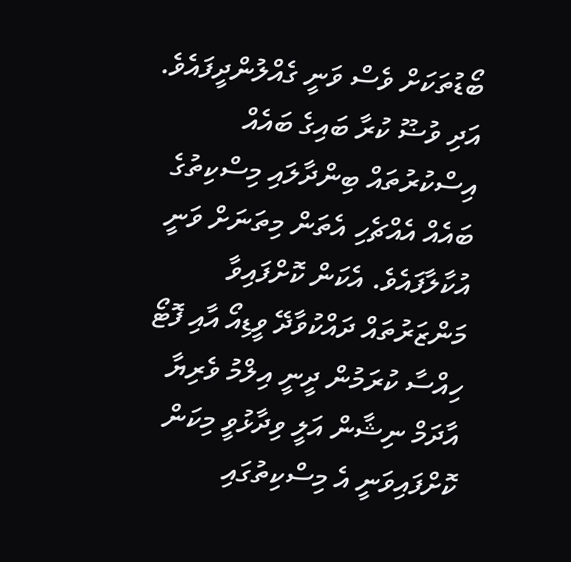ބޯޑުތަކަށް ވެސް ވަނީ ގެއްލުންދީފައެވެ.
އަދި ވުޟޫ ކުރާ ބައިގެ ބައެއް އިސްކުރުތައް ބިންދާލައި މިސްކިތުގެ ބައެއް އެއްޗެހި އެތަން މިތަނަށް ވަނީ އުކާލާފައެވެ. އެކަން ކޮށްފައިވާ މަންޒަރުތައް ދައްކުވާދޭ ވީޑިއޯ އާއި ފޮޓޯ ހިއްސާ ކުރަމުން ދީނީ އިލްމު ވެރިޔާ އާދަމް ނިޝާން އަލީ ވިދާޅުވީ މިކަން ކޮށްފައިވަނީ އެ މިސްކިތުގައި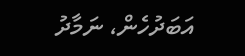އަބަދުހެން، ނަމާދު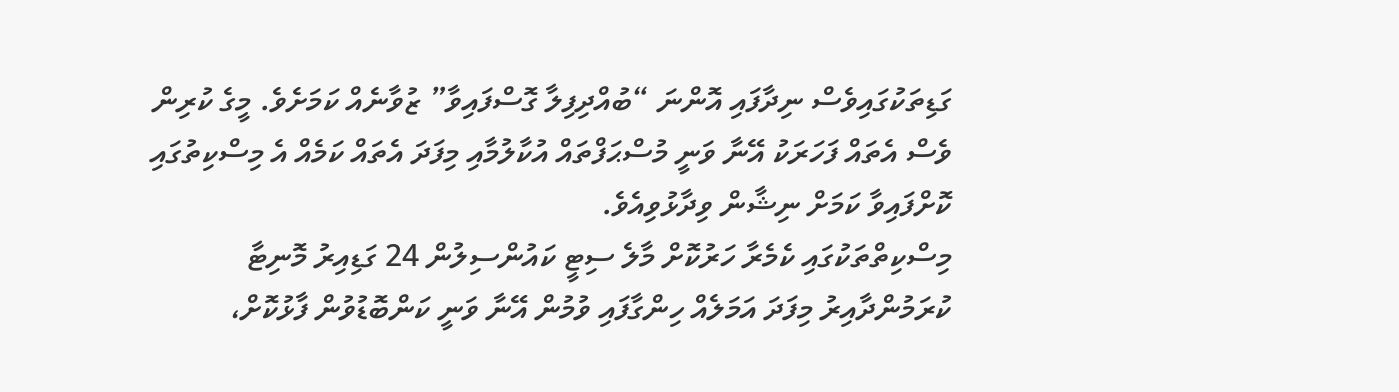ގަޑިތަކުގައިވެސް ނިދާފައި އޮންނަ “ބުއްދިފިލާ ގޮސްފައިވާ” ޒުވާނެއް ކަމަށެވެ. މީގެ ކުރިން ވެސް އެތައް ފަހަރަކު އޭނާ ވަނީ މުސްޙަފްތައް އުކާލުމާއި މިފަދަ އެތައް ކަމެއް އެ މިސްކިތުގައި ކޮށްފައިވާ ކަމަށް ނިޝާން ވިދާޅުވިއެވެ.
މިސްކިތްތަކުގައި ކެމެރާ ހަރުކޮށް މާލެ ސިޓީ ކައުންސިލުން 24 ގަޑިއިރު މޮނިޓާ ކުރަމުންދާއިރު މިފަދަ އަމަލެއް ހިންގާފައި ވުމުން އޭނާ ވަނީ ކަންބޮޑުވުން ފާޅުކޮށް،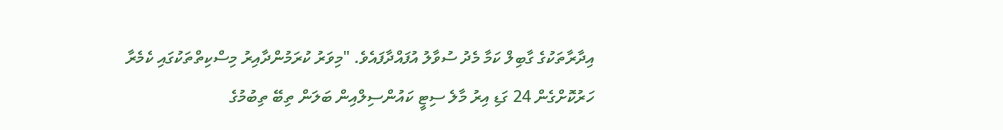އިދާރާތަކުގެ ގާބިލް ކަމާ މެދު ސުވާލު އުފައްދާފައެވެ. "މިވަރު ކުރަމުންދާއިރު މިސްކިތްތަކުގައި ކެމެރާ ހަރުކޮށްގެން 24 ގަޑި އިރު މާލެ ސިޓީ ކައުންސިލްއިން ބަލަން ތިބޭ ތިބުމުގެ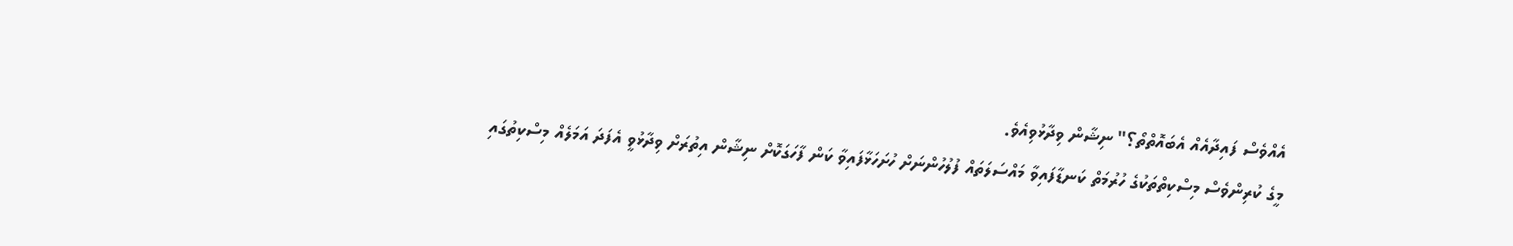އެއްވެސް ފައިދާއެއް އެބައޮތްތޯ؟" ނިޝާން ވިދާޅުވިއެވެ.
މީގެ ކުރިންވެސް މިސްކިތްތަކުގެ ހުރުމަތް ކަނޑާފައިވާ މައްސަލަތައް ފުލުހުންނަށް ހުށަހަޅާފައިވާ ކަން ފާހަގަކޮށް ނިޝާން އިތުރަށް ވިދާޅުވީ އެފަދަ އަމަލެއް މިސްކިތުގައި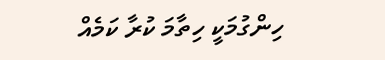ހިންގުމަކީ ހިތާމަ ކުރާ ކަމެއް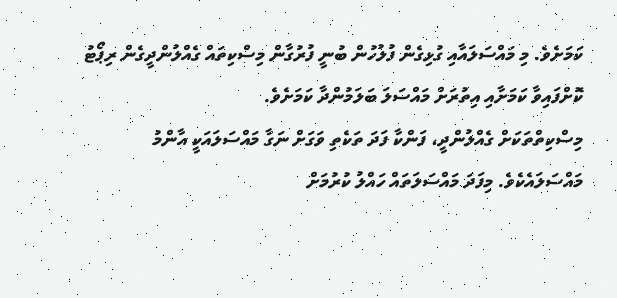ކަމަށެވެ. މި މައްސަލައާއި ގުޅިގެން ފުލުހުން ބުނީ ފުރުގާން މިސްކިތައް ގެއްލުންދީގެން ރިޕޯޓު ކޮށްފައިވާ ކަމަށާއި އިތުރަށް މައްސަލަ ބަލަމުންދާ ކަމަށެވެ.
މިސްކިތްތަކަށް ގެއްލުންދީ، ފަންކާ ފަދަ ތަކެތި ވަގަށް ނަގާ މައްސަލައަކީ އާންމު މައްސަލައެކެވެ. މިފަދަ މައްސަލަތައް ހައްލު ކުރުމަށް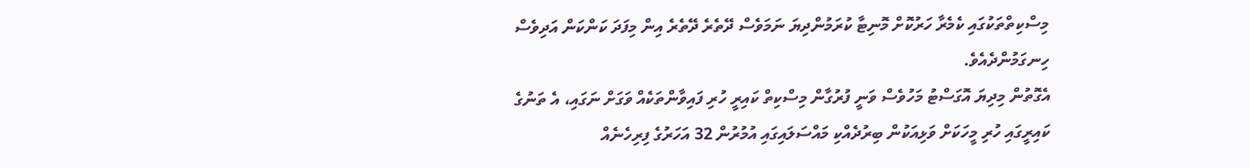މިސްކިތްތަކުގައި ކެމެރާ ހަރުކޮށް މޮނިޓާ ކުރަމުންދިޔަ ނަމަވެސް ދޭތެރެ ދޭތެރެ އިން މިފަދަ ކަންކަން އަދިވެސް ހިނގަމުންދެއެވެ.
އެގޮތުން މިދިޔަ އޮގަސްޓު މަހުވެސް ވަނީ ފުރުގާން މިސްކިތް ކައިރީ ހުރި ފައިވާންތަކެއް ވަގަށް ނަގައި، އެ ތަނުގެ ކައިރީގައި ހުރި މީހަކަށް ވަޅިއަކުން ބިރުދެއްކި މައްސަލައިގައި އުމުރުން 32 އަހަރުގެ ފިރިހެނެއް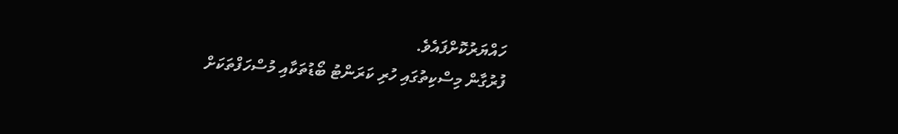ހައްޔަރުކޮށްފައެވެ.
ފުރުގާން މިސްކިތުގައި ހުރި ކަރަންޓު ބޯޑުތަކާއި މުސްހަފްތަކަށް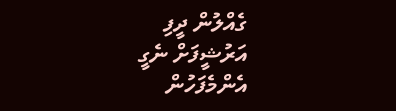ގެއްލުން ދީފި
އަރުޝީފަށް ނެގީ
އެންމެފަހުން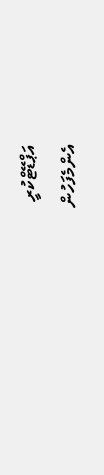އަޕްޑޭޓްކުރީ
އެންމެފަހުން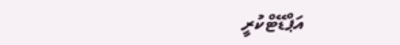އަޕްޑޭޓްކުރީ